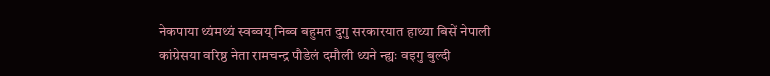नेकपाया थ्यंमथ्यं स्वब्वय् निब्व बहुमत दुगु सरकारयात हाथ्या बिसें नेपाली कांग्रेसया वरिष्ठ नेता रामचन्द्र पौडेलं दमौली थ्यने न्ह्यः वइगु बुल्दी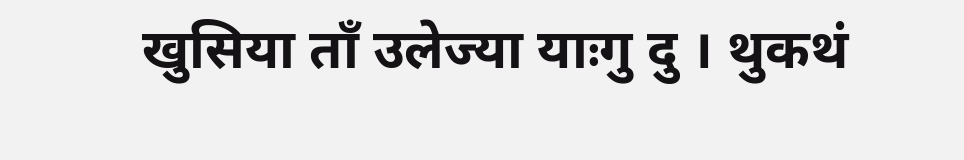खुसिया ताँ उलेज्या याःगु दु । थुकथं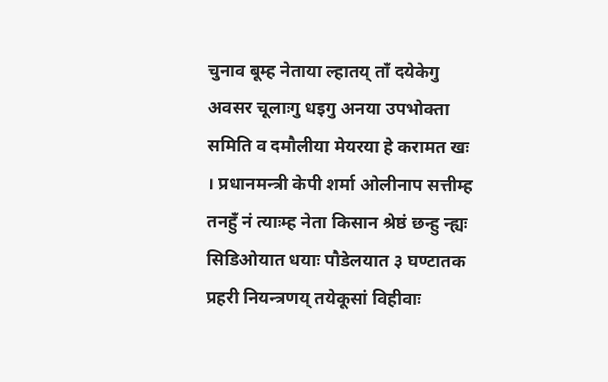चुनाव बूम्ह नेताया ल्हातय् ताँ दयेकेगु अवसर चूलाःगु धइगु अनया उपभोक्ता समिति व दमौलीया मेयरया हे करामत खः । प्रधानमन्त्री केपी शर्मा ओलीनाप सत्तीम्ह तनहुँ नं त्याःम्ह नेता किसान श्रेष्ठं छन्हु न्ह्यः सिडिओयात धयाः पौडेलयात ३ घण्टातक प्रहरी नियन्त्रणय् तयेकूसां विहीवाः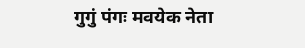गुगुं पंगः मवयेक नेता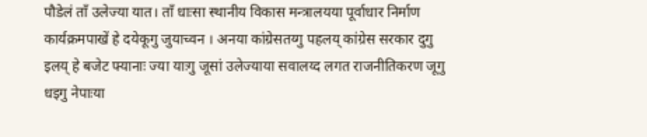पौडेलं ताँ उलेज्या यात। ताँ धाःसा स्थानीय विकास मन्त्रालयया पूर्वाधार निर्माण कार्यक्रमपाखें हे दयेकूगु जुयाच्वन । अनया कांग्रेसतय्गु पहलय् कांग्रेस सरकार दुगु इलय् हे बजेट फ्यानाः ज्या याःगु जूसां उलेज्याया सवालय्द लगत राजनीतिकरण जूगु धइगु नेपाःया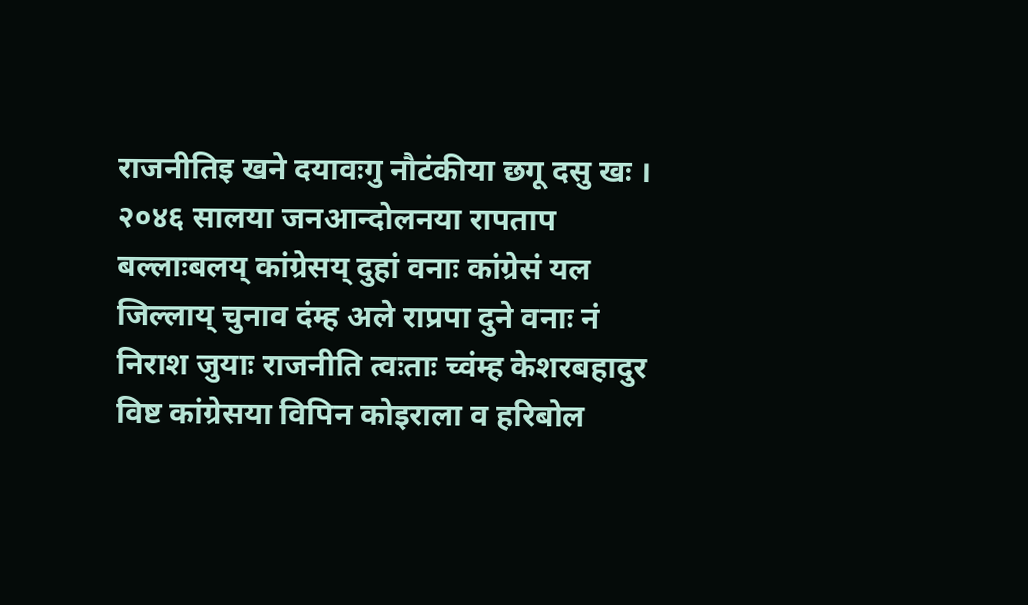राजनीतिइ खने दयावःगु नौटंकीया छगू दसु खः ।
२०४६ सालया जनआन्दोलनया रापताप बल्लाःबलय् कांग्रेसय् दुहां वनाः कांग्रेसं यल जिल्लाय् चुनाव दंम्ह अले राप्रपा दुने वनाः नं निराश जुयाः राजनीति त्वःताः च्वंम्ह केशरबहादुर विष्ट कांग्रेसया विपिन कोइराला व हरिबोल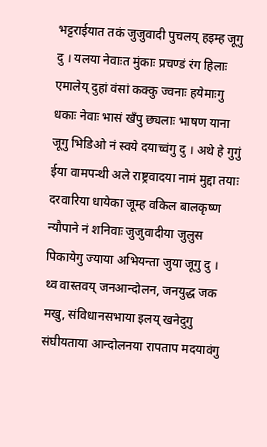भट्टराईयात तकं जुजुवादी पुचलय् हइम्ह जूगु दु । यलया नेवाःत मुंकाः प्रचण्डं रंग हिलाः एमालेय् दुहां वंसां कक्कु ज्वनाः हयेमाःगु धकाः नेवाः भासं खँपु छ्यलाः भाषण याना जूगु भिडिओ नं स्वये दयाच्वंगु दु । अथे हे गुगुं ईया वामपन्थी अले राष्ट्रवादया नामं मुद्दा तयाः दरवारिया धायेका जूम्ह वकिल बालकृष्ण न्यौपाने नं शनिवाः जुजुवादीया जुलुस पिकायेगु ज्याया अभियन्ता जुया जूगु दु ।
थ्व वास्तवय् जनआन्दोलन, जनयुद्ध जक मखु, संविधानसभाया इलय् खनेदुगु संघीयताया आन्दोलनया रापताप मदयावंगु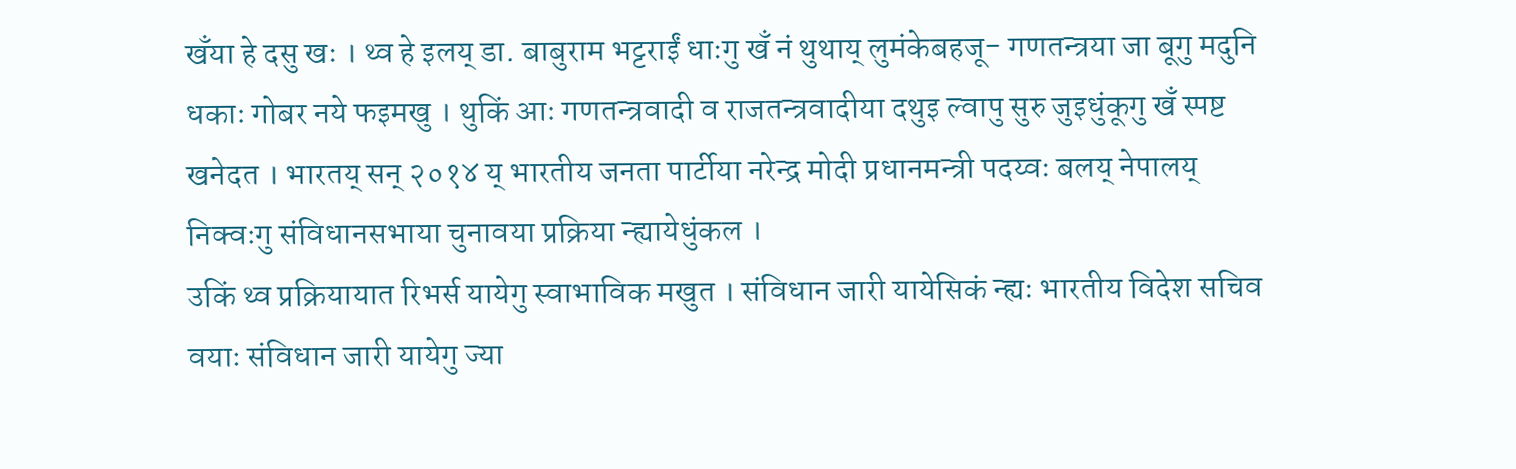खँया हे दसु खः । थ्व हे इलय् डा. बाबुराम भट्टराईं धाःगु खँ नं थुथाय् लुमंकेबहजू- गणतन्त्रया जा बूगु मदुनि धकाः गोबर नये फइमखु । थुकिं आः गणतन्त्रवादी व राजतन्त्रवादीया दथुइ ल्वापु सुरु जुइधुंकूगु खँ स्पष्ट खनेदत । भारतय् सन् २०१४ य् भारतीय जनता पार्टीया नरेन्द्र मोदी प्रधानमन्त्री पदय्वः बलय् नेपालय् निक्वःगु संविधानसभाया चुनावया प्रक्रिया न्ह्यायेधुंकल ।
उकिं थ्व प्रक्रियायात रिभर्स यायेगु स्वाभाविक मखुत । संविधान जारी यायेसिकं न्ह्यः भारतीय विदेश सचिव वयाः संविधान जारी यायेगु ज्या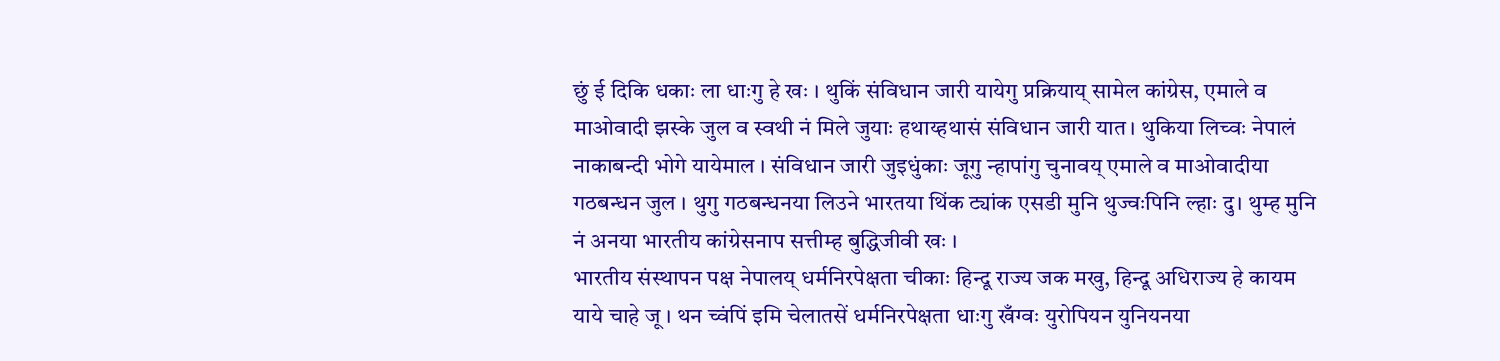छुं ई दिकि धकाः ला धाःगु हे खः । थुकिं संविधान जारी यायेगु प्रक्रियाय् सामेल कांग्रेस, एमाले व माओवादी झस्के जुल व स्वथी नं मिले जुयाः हथाय्हथासं संविधान जारी यात। थुकिया लिच्वः नेपालं नाकाबन्दी भोगे यायेमाल । संविधान जारी जुइधुंकाः जूगु न्हापांगु चुनावय् एमाले व माओवादीया गठबन्धन जुल । थुगु गठबन्धनया लिउने भारतया थिंक ट्यांक एसडी मुनि थुज्वःपिनि ल्हाः दु। थुम्ह मुनि नं अनया भारतीय कांग्रेसनाप सत्तीम्ह बुद्धिजीवी खः ।
भारतीय संस्थापन पक्ष नेपालय् धर्मनिरपेक्षता चीकाः हिन्दू राज्य जक मखु, हिन्दू अधिराज्य हे कायम याये चाहे जू । थन च्वंपिं इमि चेलातसें धर्मनिरपेक्षता धाःगु खँग्वः युरोपियन युनियनया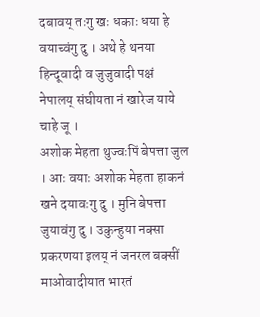दबावय् तःगु खः धकाः धया हे वयाच्वंगु दु । अथे हे थनया हिन्दूवादी व जुजुवादी पक्षं नेपालय् संघीयता नं खारेज याये चाहे जू ।
अशोक मेहता थुज्वःपिं बेपत्ता जुल । आः वयाः अशोक मेहता हाकनं खने दयावःगु दु । मुनि बेपत्ता जुयावंगु दु । उकुन्हुया नक्सा प्रकरणया इलय् नं जनरल बक्सीं माओवादीयात भारतं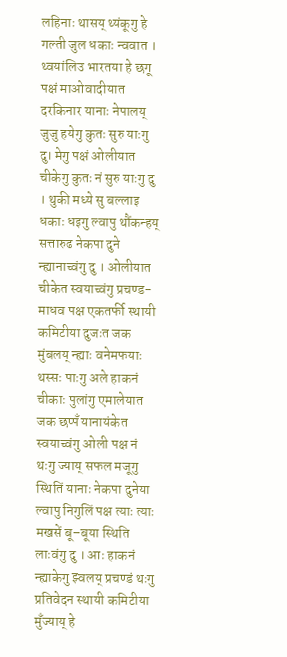लहिनाः थासय् थ्यंकूगु हे गल्ती जुल धकाः न्ववात । थ्वयांलिउ भारतया हे छगू पक्षं माओवादीयात दरकिनार यानाः नेपालय् जुजु हयेगु कुतः सुरु याःगु दु। मेगु पक्षं ओलीयात चीकेगु कुतः नं सुरु याःगु दु । थुकी मध्ये सु बल्लाइ धकाः धइगु ल्वापु थौंकन्हय् सत्तारुढ नेकपा दुने न्ह्यानाच्वंगु दु । ओलीयात चीकेत स्वयाच्वंगु प्रचण्ड-माधव पक्ष एकतर्फी स्थायी कमिटीया दुजःत जक मुंबलय् न्ह्याः वनेमफयाः थस्सः पाःगु अले हाकनं चीकाः पुलांगु एमालेयात जक छप्पँ यानायंकेत स्वयाच्वंगु ओली पक्ष नं थःगु ज्याय् सफल मजूगु स्थितिं यानाः नेकपा दुनेया ल्वापु निगुलिं पक्ष त्याः त्याः मखसें बू–बूया स्थिति लाःवंगु दु । आः हाकनं न्ह्याकेगु झ्वलय् प्रचण्डं थःगु प्रतिवेदन स्थायी कमिटीया मुँज्याय् हे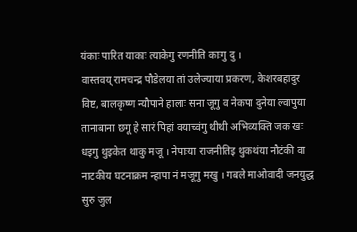यंकाः पारित याकाः त्याकेगु रणनीति काःगु दु ।
वास्तवय् रामचन्द्र पौडेलया तां उलेज्याया प्रकरण, केशरबहादुर विष्ट, बालकृष्ण न्यौपाने हालाः सना जूगु व नेकपा दुनेया ल्वापुया तानाबाना छगू हे सारं पिहां वयाच्वंगु थीथी अभिव्यक्ति जक खः धइगु थुइकेत थाकु मजू । नेपाःया राजनीतिइ थुकथंया नौटंकी वा नाटकीय घटनाक्रम न्हापा नं मजूगु मखु । गबले माओवादी जनयुद्ध सुरु जुल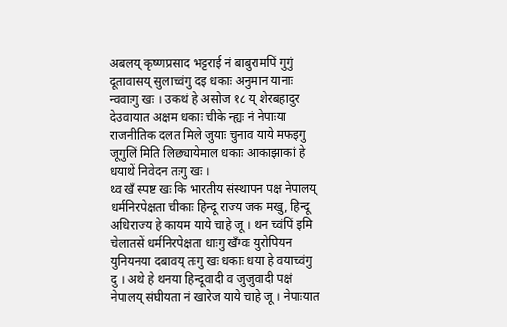अबलय् कृष्णप्रसाद भट्टराई नं बाबुरामपिं गुगुं दूतावासय् सुलाच्वंगु दइ धकाः अनुमान यानाः न्ववाःगु खः । उकथं हे असोज १८ य् शेरबहादुर देउवायात अक्षम धकाः चीके न्ह्यः नं नेपाःया राजनीतिक दलत मिले जुयाः चुनाव याये मफइगु जूगुलिं मिति लिछ्यायेमाल धकाः आकाझाकां हे धयाथें निवेदन तःगु खः ।
थ्व खँ स्पष्ट खः कि भारतीय संस्थापन पक्ष नेपालय् धर्मनिरपेक्षता चीकाः हिन्दू राज्य जक मखु, हिन्दू अधिराज्य हे कायम याये चाहे जू । थन च्वंपिं इमि चेलातसें धर्मनिरपेक्षता धाःगु खँग्वः युरोपियन युनियनया दबावय् तःगु खः धकाः धया हे वयाच्वंगु दु । अथे हे थनया हिन्दूवादी व जुजुवादी पक्षं नेपालय् संघीयता नं खारेज याये चाहे जू । नेपाःयात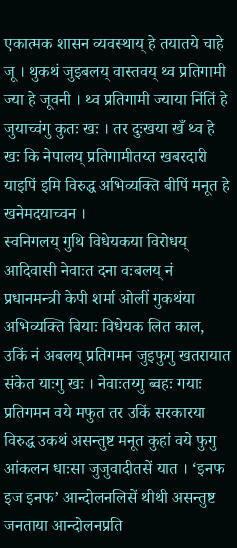एकात्मक शासन व्यवस्थाय् हे तयातये चाहे जू । थुकथं जुइबलय् वास्तवय् थ्व प्रतिगामी ज्या हे जूवनी । थ्व प्रतिगामी ज्याया निंतिं हे जुयाच्वंगु कुतः खः । तर दुःखया खँ थ्व हे खः कि नेपालय् प्रतिगामीतय्त खबरदारी याइपिं इमि विरुद्ध अभिव्यक्ति बीपिं मनूत हे खनेमदयाच्वन ।
स्वनिगलय् गुथि विधेयकया विरोधय् आदिवासी नेवाःत दना वःबलय् नं प्रधानमन्त्री केपी शर्मा ओलीं गुकथंया अभिव्यक्ति बियाः विधेयक लित काल, उकिं नं अबलय् प्रतिगमन जुइफुगु खतरायात संकेत याःगु खः । नेवाःतय्गु ब्वहः गयाः प्रतिगमन वये मफुत तर उकिं सरकारया विरुद्ध उकथं असन्तुष्ट मनूत कुहां वये फुगु आंकलन धाःसा जुजुवादीतसें यात । ‘इनफ इज इनफ’ आन्दोलनलिसें थीथी असन्तुष्ट जनताया आन्दोलनप्रति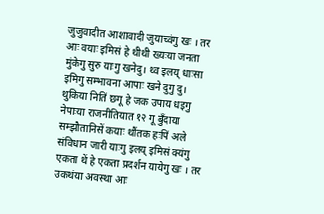जुजुवादीत आशावादी जुयाच्वंगु खः । तर आः वयाः इमिसं हे थीथी ख्यःया जनता मुंकेगु सुरु याःगु खनेदु। थ्व इलय् धाःसा इमिगु सम्भावना आपाः खने दुगु दु। थुकिया नितिं छगू हे जक उपाय धइगु नेपाःया राजनीतियात १२ गू बुँदाया सम्झौतानिसें कयाः थौंतक हःपिं अले संविधान जारी याःगु इलय् इमिसं क्यंगु एकता थें हे एकता प्रदर्शन यायेगु खः । तर उकथंया अवस्था आः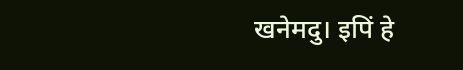खनेमदु। इपिं हे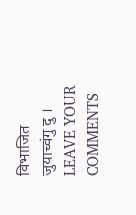विभाजित जुयाच्वंगु दु ।
LEAVE YOUR COMMENTS